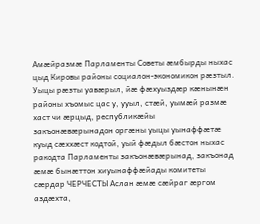Амæйразмæ Парламенты Советы æмбырды ныхас цыд Кировы районы социалон-экономикон рæзтыл. Уыцы рæзты уавæрыл, йæ фæхуыздæр кæнынæн районы хъомыс цас у, ууыл, стæй, уымæй размæ хаст чи æрцыд, республикæйы закъонæвæрынадон оргæны уыцы уынаффæтæ куыд сæххæст кодтой, уый фæдыл бæстон ныхас ракодта Парламенты закъонæвæрынад, закъонад æмæ бынæттон хиуынаффæйады комитеты сæрдар ЧЕРЧЕСТЫ Аслан æмæ сæйраг æргом аздæхта,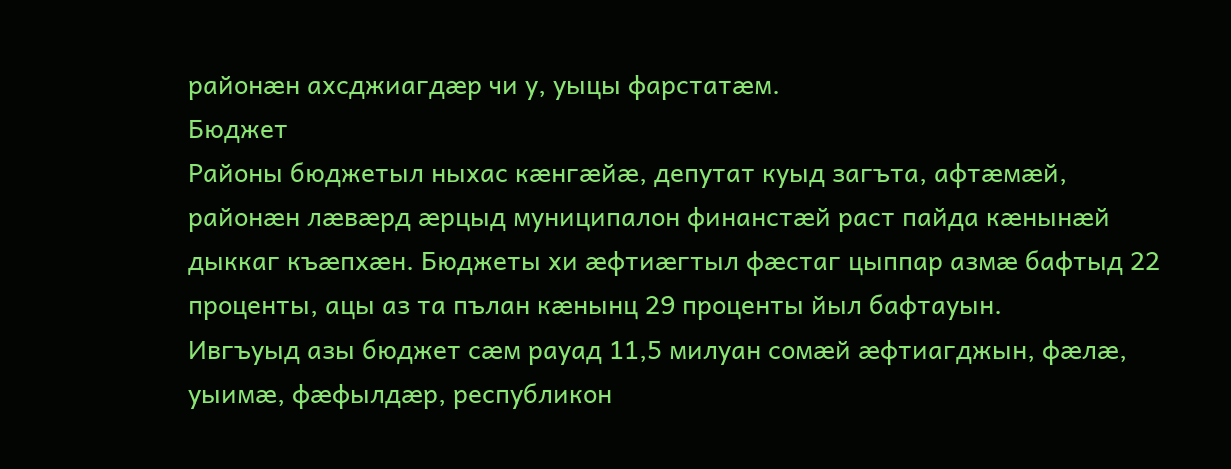районæн ахсджиагдæр чи у, уыцы фарстатæм.
Бюджет
Районы бюджетыл ныхас кæнгæйæ, депутат куыд загъта, афтæмæй, районæн лæвæрд æрцыд муниципалон финанстæй раст пайда кæнынæй дыккаг къæпхæн. Бюджеты хи æфтиæгтыл фæстаг цыппар азмæ бафтыд 22 проценты, ацы аз та пълан кæнынц 29 проценты йыл бафтауын.
Ивгъуыд азы бюджет сæм рауад 11,5 милуан сомæй æфтиагджын, фæлæ, уыимæ, фæфылдæр, республикон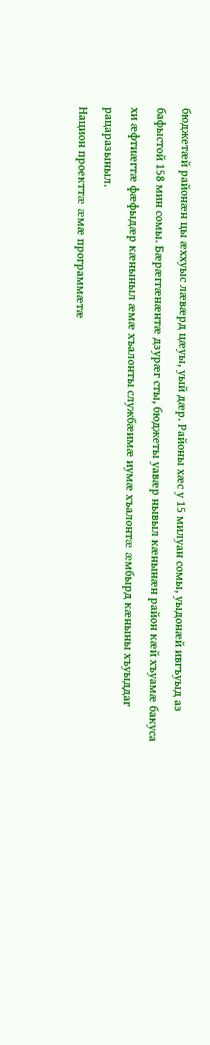бюджетæй районæн цы æххуыс лæвæрд цæуы, уый дæр. Районы хæс у 15 милуан сомы, уыдонæй ивгъуыд аз бафыстой 158 мин сомы. Бæрæггæнæнтæ дзурæг сты, бюджеты уавæр нывыл кæнынæн район кæй хъуамæ бакуса хи æфтиæгтæ фæфыдæр кæныныл æмæ хъалонты службæимæ иумæ хъалонтæ æмбырд кæныны хъуыддаг рацаразыныл.
Национ проекттæ æмæ программæтæ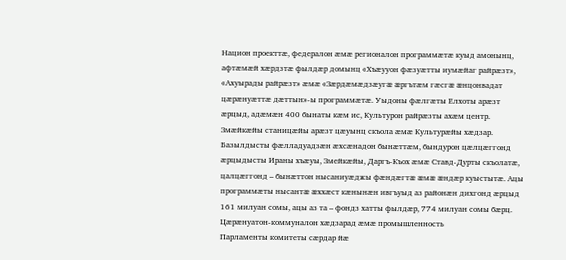Национ проекттæ, федералон æмæ регионалон программæтæ куыд амонынц, афтæмæй хæрдзтæ фылдæр домынц «Хъæууон фæзуæтты иумæйаг райрæзт», «Ахуырады райрæзт» æмæ «Зæрдæмæдзæугæ æргътæм гæсгæ æнцонвадат цæрæнуæттæ дæттын»-ы программæтæ. Уыдоны фæлгæты Елхоты арæзт æрцыд, адæмæн 400 бынаты кæм ис, Культурон райрæзты ахæм центр. Змæйкæйы станицæйы арæзт цæуынц скъола æмæ Культурæйы хæдзар. Базылдысты фæлладуадзæн æхсæнадон бынæттæм, бындурон цæлцæггонд æрцыдысты Ираны хъæуы, Змейкæйы, Даргъ-Къох æмæ Ставд-Дурты скъолатæ, цалцæггонд – бынæттон нысаниуæджы фæндæгтæ æмæ æндæр куыстытæ. Ацы программæты нысантæ æххæст кæнынæн ивгъуыд аз районæн дихгонд æрцыд 161 милуан сомы, ацы аз та – фондз хатты фылдæр, 774 милуан сомы бæрц.
Цæрæнуатон-коммуналон хæдзарад æмæ промышленность
Парламенты комитеты сæрдар йæ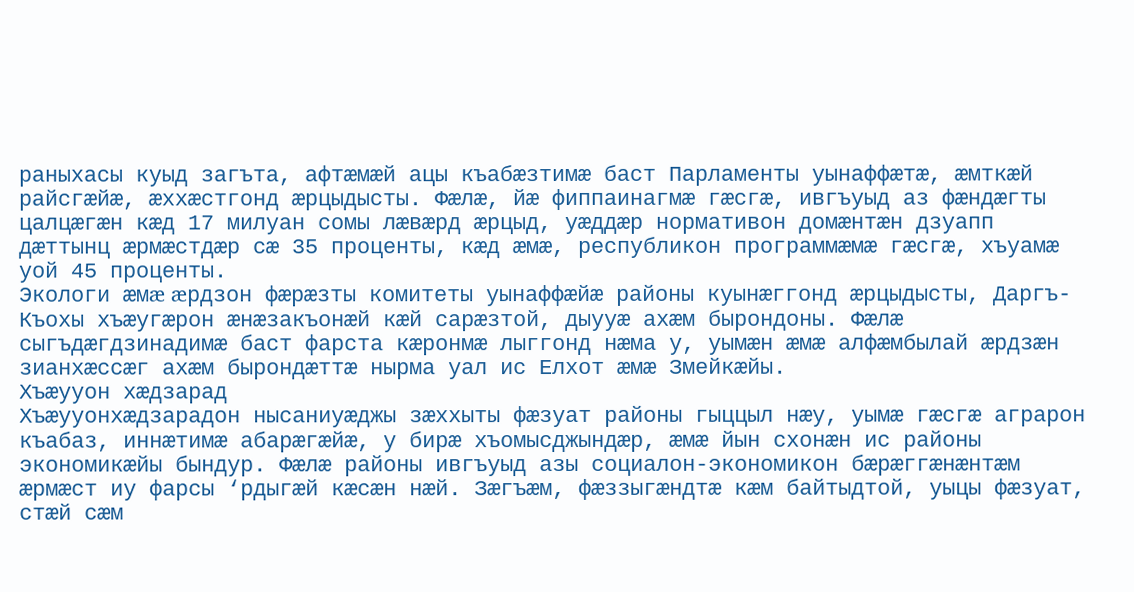раныхасы куыд загъта, афтæмæй ацы къабæзтимæ баст Парламенты уынаффæтæ, æмткæй райсгæйæ, æххæстгонд æрцыдысты. Фæлæ, йæ фиппаинагмæ гæсгæ, ивгъуыд аз фæндæгты цалцæгæн кæд 17 милуан сомы лæвæрд æрцыд, уæддæр нормативон домæнтæн дзуапп дæттынц æрмæстдæр сæ 35 проценты, кæд æмæ, республикон программæмæ гæсгæ, хъуамæ уой 45 проценты.
Экологи æмæ æрдзон фæрæзты комитеты уынаффæйæ районы куынæггонд æрцыдысты, Даргъ-Къохы хъæугæрон æнæзакъонæй кæй сарæзтой, дыууæ ахæм бырондоны. Фæлæ сыгъдæгдзинадимæ баст фарста кæронмæ лыггонд нæма у, уымæн æмæ алфæмбылай æрдзæн зианхæссæг ахæм бырондæттæ нырма уал ис Елхот æмæ Змейкæйы.
Хъæууон хæдзарад
Хъæууонхæдзарадон нысаниуæджы зæххыты фæзуат районы гыццыл нæу, уымæ гæсгæ аграрон къабаз, иннæтимæ абарæгæйæ, у бирæ хъомысджындæр, æмæ йын схонæн ис районы экономикæйы бындур. Фæлæ районы ивгъуыд азы социалон-экономикон бæрæггæнæнтæм æрмæст иу фарсы ‘рдыгæй кæсæн нæй. Зæгъæм, фæззыгæндтæ кæм байтыдтой, уыцы фæзуат, стæй сæм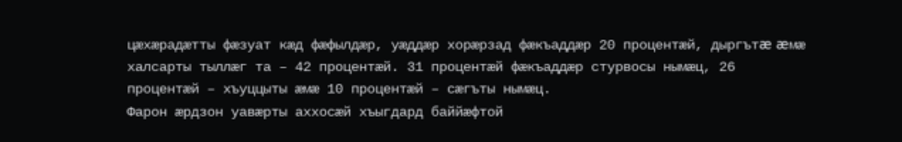цæхæрадæтты фæзуат кæд фæфылдæр, уæддæр хорæрзад фæкъаддæр 20 процентæй, дыргътæ æмæ халсарты тыллæг та – 42 процентæй. 31 процентæй фæкъаддæр стурвосы нымæц, 26 процентæй – хъуццыты æмæ 10 процентæй – сæгъты нымæц.
Фарон æрдзон уавæрты аххосæй хъыгдард баййæфтой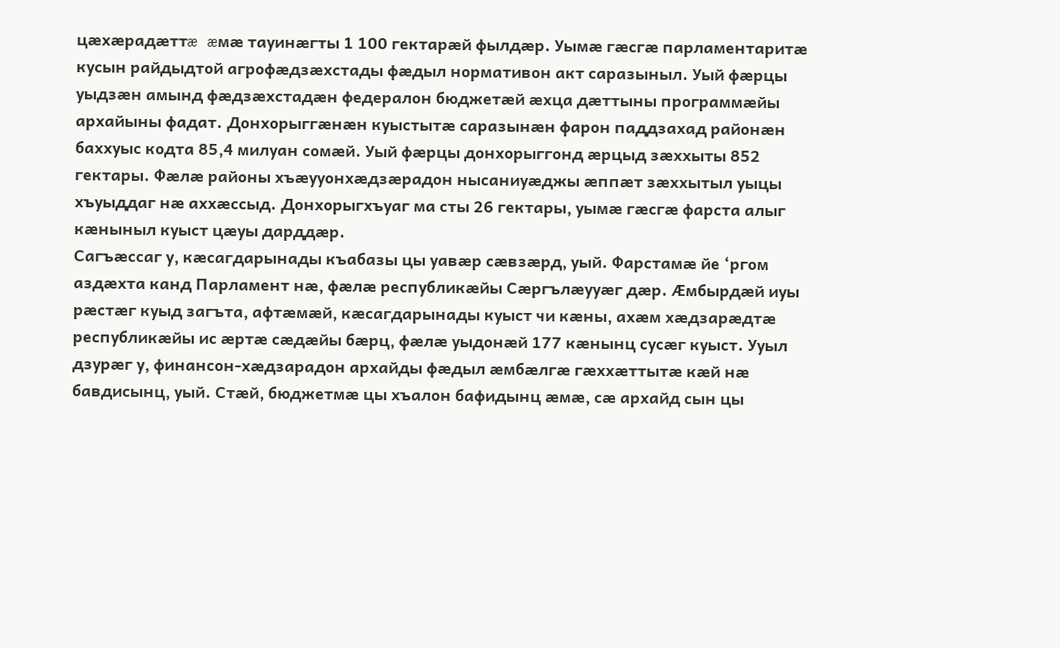цæхæрадæттæ æмæ тауинæгты 1 100 гектарæй фылдæр. Уымæ гæсгæ парламентаритæ кусын райдыдтой агрофæдзæхстады фæдыл нормативон акт саразыныл. Уый фæрцы уыдзæн амынд фæдзæхстадæн федералон бюджетæй æхца дæттыны программæйы архайыны фадат. Донхорыггæнæн куыстытæ саразынæн фарон паддзахад районæн баххуыс кодта 85,4 милуан сомæй. Уый фæрцы донхорыггонд æрцыд зæххыты 852 гектары. Фæлæ районы хъæууонхæдзæрадон нысаниуæджы æппæт зæххытыл уыцы хъуыддаг нæ аххæссыд. Донхорыгхъуаг ма сты 26 гектары, уымæ гæсгæ фарста алыг кæныныл куыст цæуы дарддæр.
Сагъæссаг у, кæсагдарынады къабазы цы уавæр сæвзæрд, уый. Фарстамæ йе ‘ргом аздæхта канд Парламент нæ, фæлæ республикæйы Сæргълæууæг дæр. Æмбырдæй иуы рæстæг куыд загъта, афтæмæй, кæсагдарынады куыст чи кæны, ахæм хæдзарæдтæ республикæйы ис æртæ сæдæйы бæрц, фæлæ уыдонæй 177 кæнынц сусæг куыст. Ууыл дзурæг у, финансон-хæдзарадон архайды фæдыл æмбæлгæ гæххæттытæ кæй нæ бавдисынц, уый. Стæй, бюджетмæ цы хъалон бафидынц æмæ, сæ архайд сын цы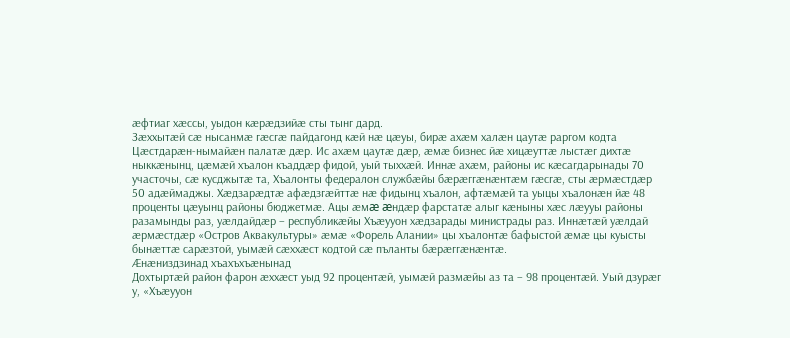æфтиаг хæссы, уыдон кæрæдзийæ сты тынг дард.
Зæххытæй сæ нысанмæ гæсгæ пайдагонд кæй нæ цæуы, бирæ ахæм халæн цаутæ раргом кодта Цæстдарæн-нымайæн палатæ дæр. Ис ахæм цаутæ дæр, æмæ бизнес йæ хицæуттæ лыстæг дихтæ ныккæнынц, цæмæй хъалон къаддæр фидой, уый тыххæй. Иннæ ахæм, районы ис кæсагдарынады 70 участочы, сæ кусджытæ та, Хъалонты федералон службæйы бæрæггæнæнтæм гæсгæ, сты æрмæстдæр 50 адæймаджы. Хæдзарæдтæ афæдзгæйттæ нæ фидынц хъалон, афтæмæй та уыцы хъалонæн йæ 48 проценты цæуынц районы бюджетмæ. Ацы æмæ æндæр фарстатæ алыг кæныны хæс лæууы районы разамынды раз, уæлдайдæр – республикæйы Хъæууон хæдзарады министрады раз. Иннæтæй уæлдай æрмæстдæр «Остров Аквакультуры» æмæ «Форель Алании» цы хъалонтæ бафыстой æмæ цы куысты бынæттæ сарæзтой, уымæй сæххæст кодтой сæ пъланты бæрæггæнæнтæ.
Æнæниздзинад хъахъхъæнынад
Дохтыртæй район фарон æххæст уыд 92 процентæй, уымæй размæйы аз та – 98 процентæй. Уый дзурæг у, «Хъæууон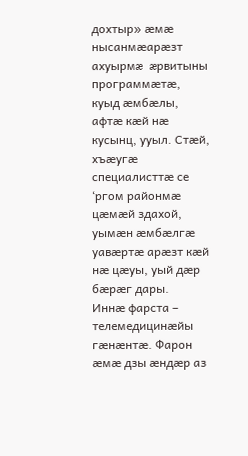дохтыр» æмæ нысанмæарæзт ахуырмæ æрвитыны программæтæ, куыд æмбæлы, афтæ кæй нæ кусынц, ууыл. Стæй, хъæугæ специалисттæ се ‘ргом районмæ цæмæй здахой, уымæн æмбæлгæ уавæртæ арæзт кæй нæ цæуы, уый дæр бæрæг дары.
Иннæ фарста – телемедицинæйы гæнæнтæ. Фарон æмæ дзы æндæр аз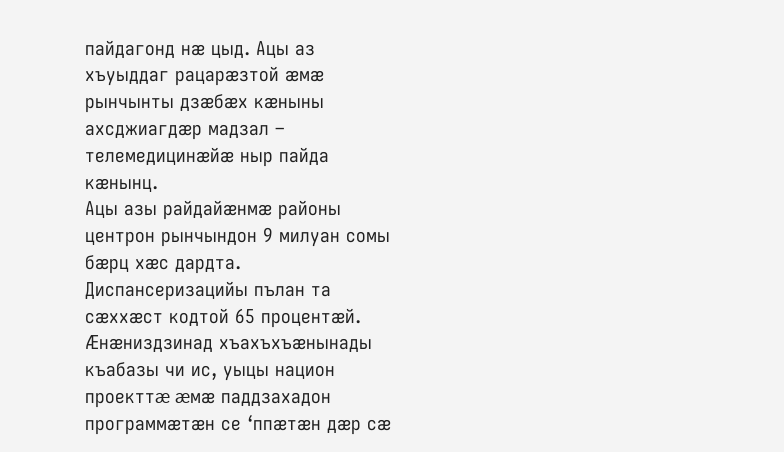пайдагонд нæ цыд. Ацы аз хъуыддаг рацарæзтой æмæ рынчынты дзæбæх кæныны ахсджиагдæр мадзал – телемедицинæйæ ныр пайда кæнынц.
Ацы азы райдайæнмæ районы центрон рынчындон 9 милуан сомы бæрц хæс дардта. Диспансеризацийы пълан та сæххæст кодтой 65 процентæй. Æнæниздзинад хъахъхъæнынады къабазы чи ис, уыцы национ проекттæ æмæ паддзахадон программæтæн се ‘ппæтæн дæр сæ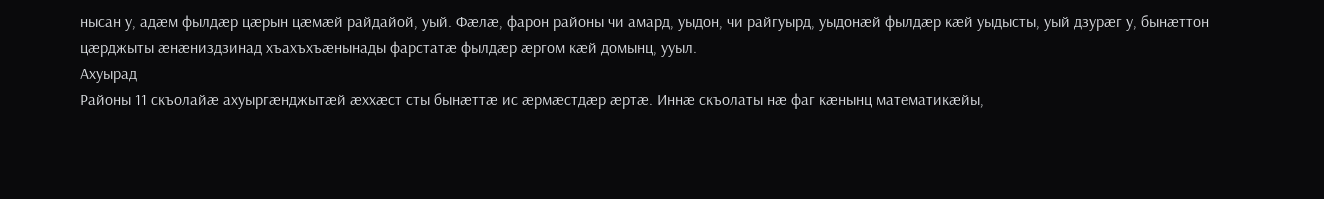нысан у, адæм фылдæр цæрын цæмæй райдайой, уый. Фæлæ, фарон районы чи амард, уыдон, чи райгуырд, уыдонæй фылдæр кæй уыдысты, уый дзурæг у, бынæттон цæрджыты æнæниздзинад хъахъхъæнынады фарстатæ фылдæр æргом кæй домынц, ууыл.
Ахуырад
Районы 11 скъолайæ ахуыргæнджытæй æххæст сты бынæттæ ис æрмæстдæр æртæ. Иннæ скъолаты нæ фаг кæнынц математикæйы,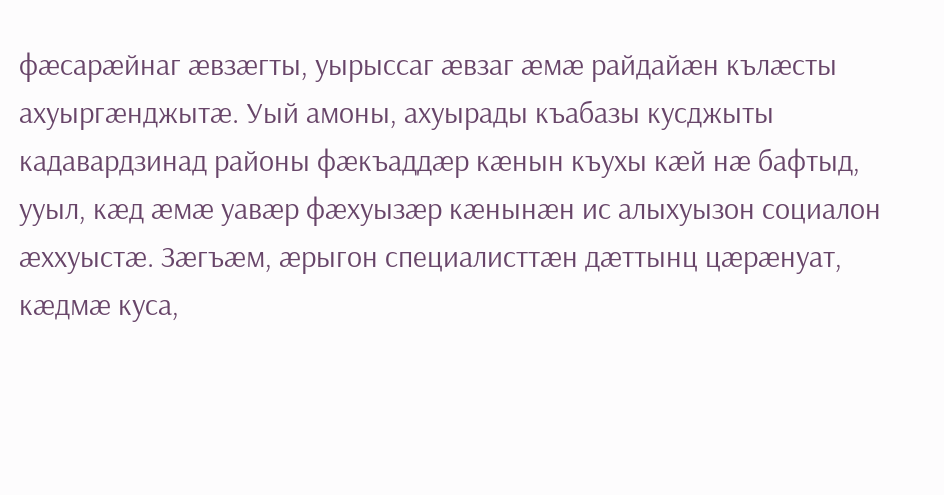фæсарæйнаг æвзæгты, уырыссаг æвзаг æмæ райдайæн кълæсты ахуыргæнджытæ. Уый амоны, ахуырады къабазы кусджыты кадавардзинад районы фæкъаддæр кæнын къухы кæй нæ бафтыд, ууыл, кæд æмæ уавæр фæхуызæр кæнынæн ис алыхуызон социалон æххуыстæ. Зæгъæм, æрыгон специалисттæн дæттынц цæрæнуат, кæдмæ куса,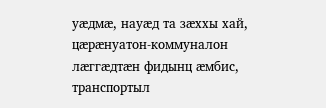уæдмæ, науæд та зæххы хай, цæрæнуатон-коммуналон лæггæдтæн фидынц æмбис, транспортыл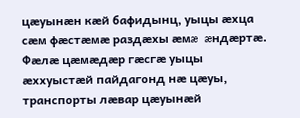цæуынæн кæй бафидынц, уыцы æхца сæм фæстæмæ раздæхы æмæ æндæртæ. Фæлæ цæмæдæр гæсгæ уыцы æххуыстæй пайдагонд нæ цæуы, транспорты лæвар цæуынæй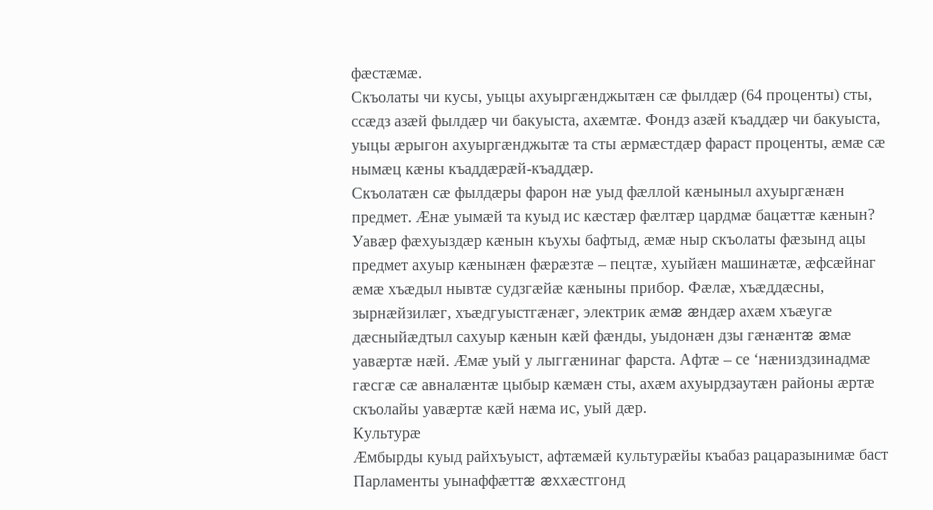фæстæмæ.
Скъолаты чи кусы, уыцы ахуыргæнджытæн сæ фылдæр (64 проценты) сты, ссæдз азæй фылдæр чи бакуыста, ахæмтæ. Фондз азæй къаддæр чи бакуыста, уыцы æрыгон ахуыргæнджытæ та сты æрмæстдæр фараст проценты, æмæ сæ нымæц кæны къаддæрæй-къаддæр.
Скъолатæн сæ фылдæры фарон нæ уыд фæллой кæныныл ахуыргæнæн предмет. Æнæ уымæй та куыд ис кæстæр фæлтæр цардмæ бацæттæ кæнын? Уавæр фæхуыздæр кæнын къухы бафтыд, æмæ ныр скъолаты фæзынд ацы предмет ахуыр кæнынæн фæрæзтæ – пецтæ, хуыйæн машинæтæ, æфсæйнаг æмæ хъæдыл нывтæ судзгæйæ кæныны прибор. Фæлæ, хъæддæсны, зырнæйзилæг, хъæдгуыстгæнæг, электрик æмæ æндæр ахæм хъæугæ дæсныйæдтыл сахуыр кæнын кæй фæнды, уыдонæн дзы гæнæнтæ æмæ уавæртæ нæй. Æмæ уый у лыггæнинаг фарста. Афтæ – се ‘нæниздзинадмæ гæсгæ сæ авналæнтæ цыбыр кæмæн сты, ахæм ахуырдзаутæн районы æртæ скъолайы уавæртæ кæй нæма ис, уый дæр.
Культурæ
Æмбырды куыд райхъуыст, афтæмæй культурæйы къабаз рацаразынимæ баст Парламенты уынаффæттæ æххæстгонд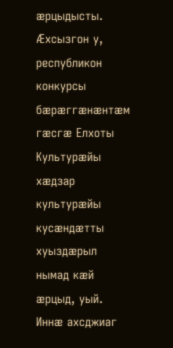æрцыдысты. Æхсызгон у, республикон конкурсы бæрæггæнæнтæм гæсгæ Елхоты Культурæйы хæдзар культурæйы кусæндæтты хуыздæрыл нымад кæй æрцыд, уый.
Иннæ ахсджиаг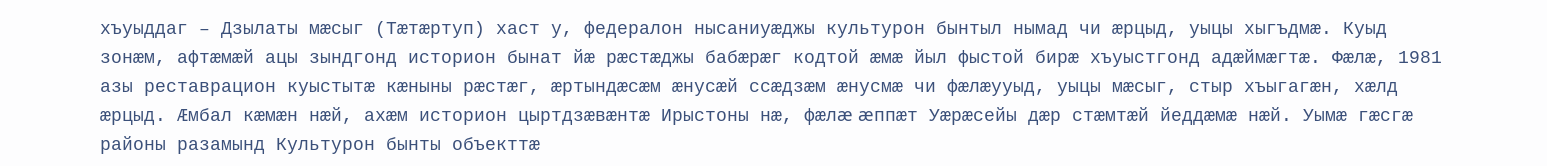хъуыддаг – Дзылаты мæсыг (Тæтæртуп) хаст у, федералон нысаниуæджы культурон бынтыл нымад чи æрцыд, уыцы хыгъдмæ. Куыд зонæм, афтæмæй ацы зындгонд историон бынат йæ рæстæджы бабæрæг кодтой æмæ йыл фыстой бирæ хъуыстгонд адæймæгтæ. Фæлæ, 1981 азы реставрацион куыстытæ кæныны рæстæг, æртындæсæм æнусæй ссæдзæм æнусмæ чи фæлæууыд, уыцы мæсыг, стыр хъыгагæн, хæлд æрцыд. Æмбал кæмæн нæй, ахæм историон цыртдзæвæнтæ Ирыстоны нæ, фæлæ æппæт Уæрæсейы дæр стæмтæй йеддæмæ нæй. Уымæ гæсгæ районы разамынд Культурон бынты объекттæ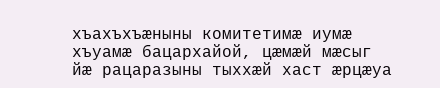хъахъхъæныны комитетимæ иумæ хъуамæ бацархайой, цæмæй мæсыг йæ рацаразыны тыххæй хаст æрцæуа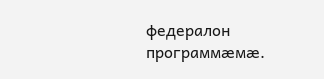федералон программæмæ.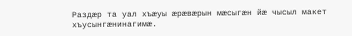Раздæр та уал хъæуы æрæвæрын мæсыгæн йæ чысыл макет хъусынгæнинагимæ.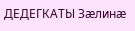ДЕДЕГКАТЫ Зæлинæ